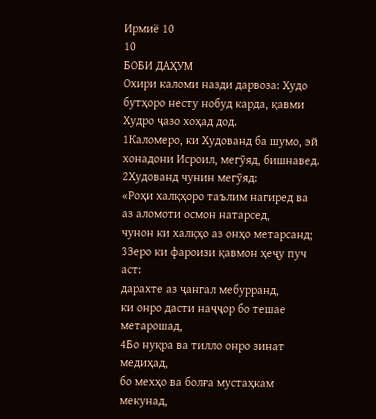Ирмиё 10
10
БОБИ ДАҲУМ
Охири каломи назди дарвоза: Худо бутҳоро несту нобуд карда, қавми Худро ҷазо хоҳад дод.
1Каломеро, ки Худованд ба шумо, эй хонадони Исроил, мегӯяд, бишнавед.
2Худованд чунин мегӯяд:
«Роҳи халқҳоро таълим нагиред ва аз аломоти осмон натарсед,
чунон ки халқҳо аз онҳо метарсанд;
3Зеро ки фароизи қавмон ҳеҷу пуч аст:
дарахте аз ҷангал мебурранд,
ки онро дасти наҷҷор бо тешае метарошад,
4Бо нуқра ва тилло онро зинат медиҳад,
бо мехҳо ва болға мустаҳкам мекунад,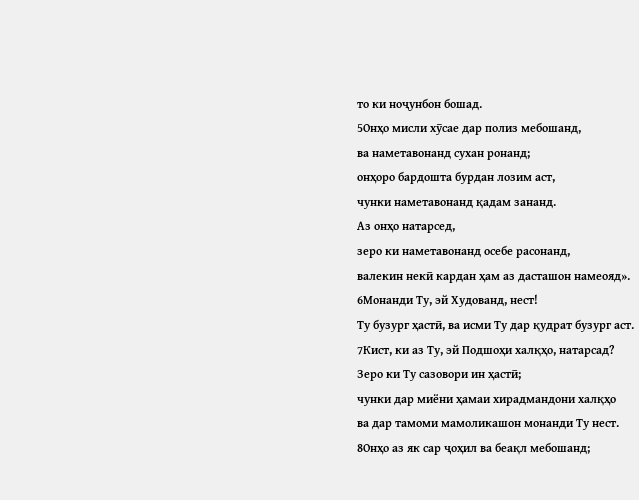то ки ноҷунбон бошад.
5Онҳо мисли хӯсае дар полиз мебошанд,
ва наметавонанд сухан ронанд;
онҳоро бардошта бурдан лозим аст,
чунки наметавонанд қадам зананд.
Аз онҳо натарсед,
зеро ки наметавонанд осебе расонанд,
валекин некӣ кардан ҳам аз дасташон намеояд».
6Монанди Ту, эй Худованд, нест!
Ту бузург ҳастӣ, ва исми Ту дар қудрат бузург аст.
7Кист, ки аз Ту, эй Подшоҳи халқҳо, натарсад?
Зеро ки Ту сазовори ин ҳастӣ;
чунки дар миёни ҳамаи хирадмандони халқҳо
ва дар тамоми мамоликашон монанди Ту нест.
8Онҳо аз як сар ҷоҳил ва беақл мебошанд;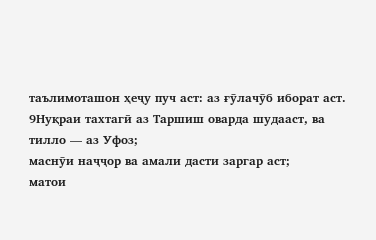таълимоташон ҳеҷу пуч аст: аз ғӯлачӯб иборат аст.
9Нуқраи тахтагӣ аз Таршиш оварда шудааст, ва тилло — аз Уфоз;
маснӯи наҷҷор ва амали дасти заргар аст;
матои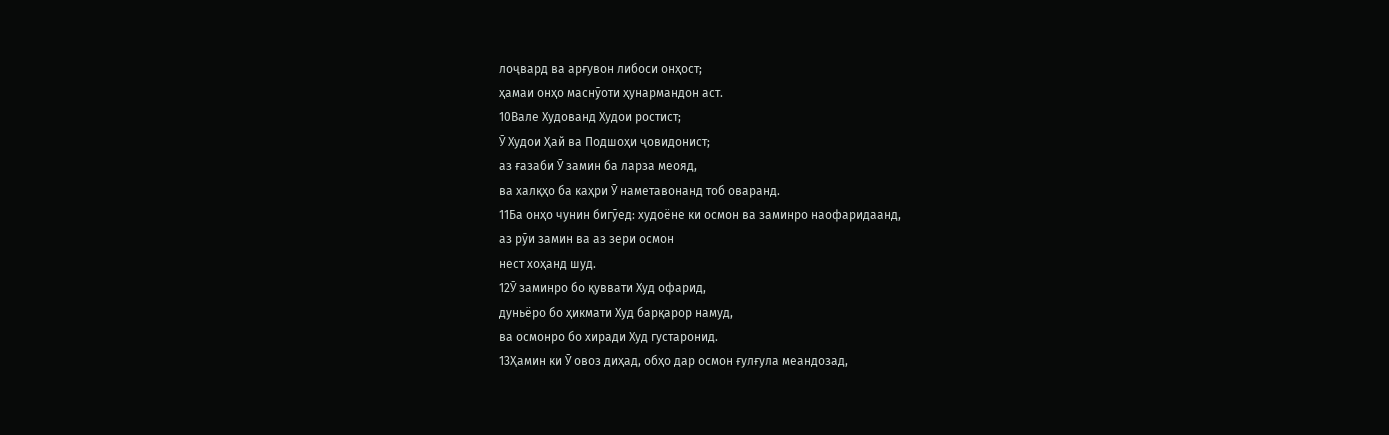лоҷвард ва арғувон либоси онҳост;
ҳамаи онҳо маснӯоти ҳунармандон аст.
10Вале Худованд Худои ростист;
Ӯ Худои Ҳай ва Подшоҳи ҷовидонист;
аз ғазаби Ӯ замин ба ларза меояд,
ва халқҳо ба каҳри Ӯ наметавонанд тоб оваранд.
11Ба онҳо чунин бигӯед: худоёне ки осмон ва заминро наофаридаанд,
аз рӯи замин ва аз зери осмон
нест хоҳанд шуд.
12Ӯ заминро бо қуввати Худ офарид,
дуньёро бо ҳикмати Худ барқарор намуд,
ва осмонро бо хиради Худ густаронид.
13Ҳамин ки Ӯ овоз диҳад, обҳо дар осмон ғулғула меандозад,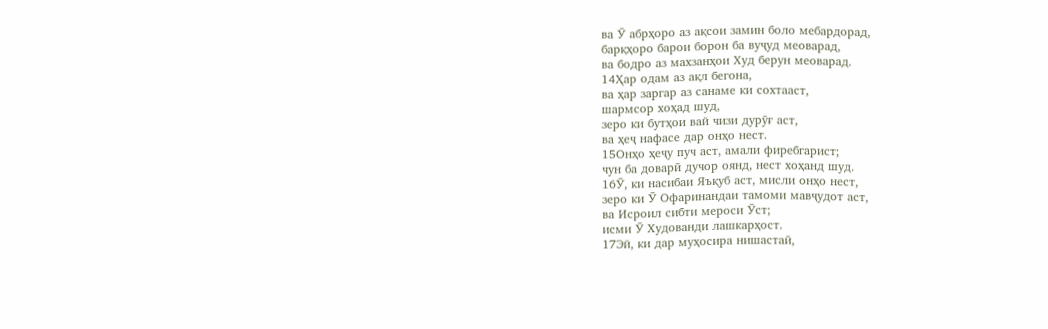ва Ӯ абрҳоро аз ақсои замин боло мебардорад,
барқҳоро барои борон ба вуҷуд меоварад,
ва бодро аз махзанҳои Худ берун меоварад.
14Ҳар одам аз ақл бегона,
ва ҳар заргар аз санаме ки сохтааст,
шармсор хоҳад шуд,
зеро ки бутҳои вай чизи дурӯғ аст,
ва ҳеҷ нафасе дар онҳо нест.
15Онҳо ҳеҷу пуч аст, амали фиребгарист;
чун ба доварӣ дучор оянд, нест хоҳанд шуд.
16Ӯ, ки насибаи Яъқуб аст, мисли онҳо нест,
зеро ки Ӯ Офаринандаи тамоми мавҷудот аст,
ва Исроил сибти мероси Ӯст;
исми Ӯ Худованди лашкарҳост.
17Эй, ки дар муҳосира нишастаӣ,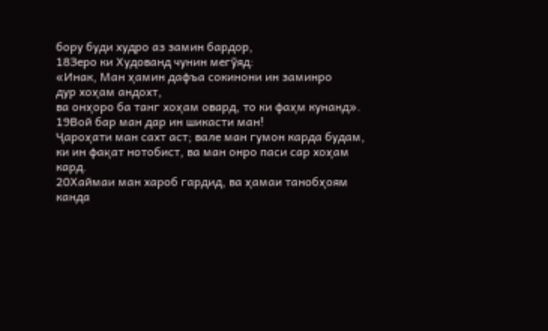бору буди худро аз замин бардор,
18Зеро ки Худованд чунин мегӯяд:
«Инак, Ман ҳамин дафъа сокинони ин заминро
дур хоҳам андохт,
ва онҳоро ба танг хоҳам овард, то ки фаҳм кунанд».
19Вой бар ман дар ин шикасти ман!
Ҷароҳати ман сахт аст; вале ман гумон карда будам,
ки ин фақат нотобист, ва ман онро паси сар хоҳам кард.
20Хаймаи ман хароб гардид, ва ҳамаи танобҳоям канда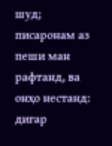шуд;
писаронам аз пеши ман рафтанд, ва онҳо нестанд:
дигар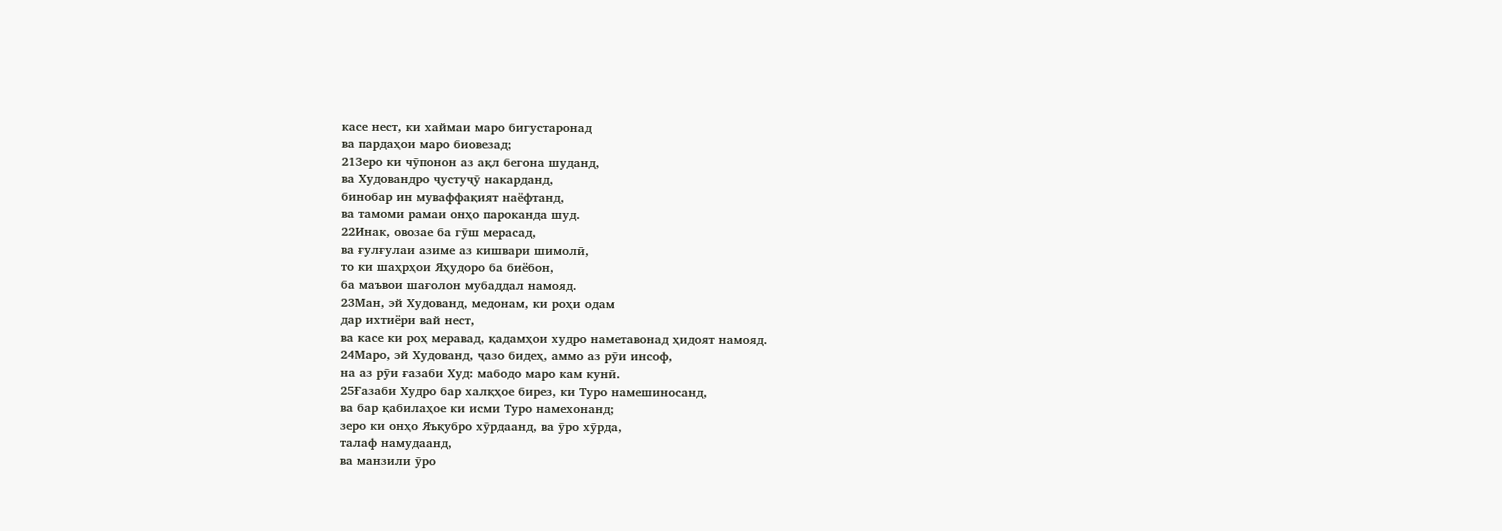касе нест, ки хаймаи маро бигустаронад
ва пардаҳои маро биовезад;
21Зеро ки чӯпонон аз ақл бегона шуданд,
ва Худовандро ҷустуҷӯ накарданд,
бинобар ин муваффақият наёфтанд,
ва тамоми рамаи онҳо пароканда шуд.
22Инак, овозае ба гӯш мерасад,
ва ғулғулаи азиме аз кишвари шимолӣ,
то ки шаҳрҳои Яҳудоро ба биёбон,
ба маъвои шағолон мубаддал намояд.
23Ман, эй Худованд, медонам, ки роҳи одам
дар ихтиёри вай нест,
ва касе ки роҳ меравад, қадамҳои худро наметавонад ҳидоят намояд.
24Маро, эй Худованд, ҷазо бидеҳ, аммо аз рӯи инсоф,
на аз рӯи ғазаби Худ: мабодо маро кам кунӣ.
25Ғазаби Худро бар халқҳое бирез, ки Туро намешиносанд,
ва бар қабилаҳое ки исми Туро намехонанд;
зеро ки онҳо Яъқубро хӯрдаанд, ва ӯро хӯрда,
талаф намудаанд,
ва манзили ӯро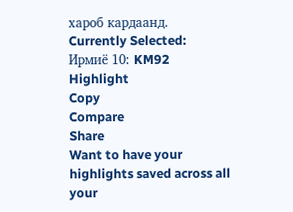хароб кардаанд.
Currently Selected:
Ирмиё 10: KM92
Highlight
Copy
Compare
Share
Want to have your highlights saved across all your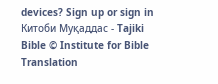devices? Sign up or sign in
Китоби Муқаддас - Tajiki Bible © Institute for Bible Translation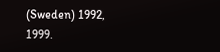(Sweden) 1992, 1999.